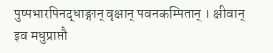पुष्पभारपिनद्धाङ्गान् वृक्षान् पवनकम्पितान् । क्षीवान् इव मधुप्राप्तौ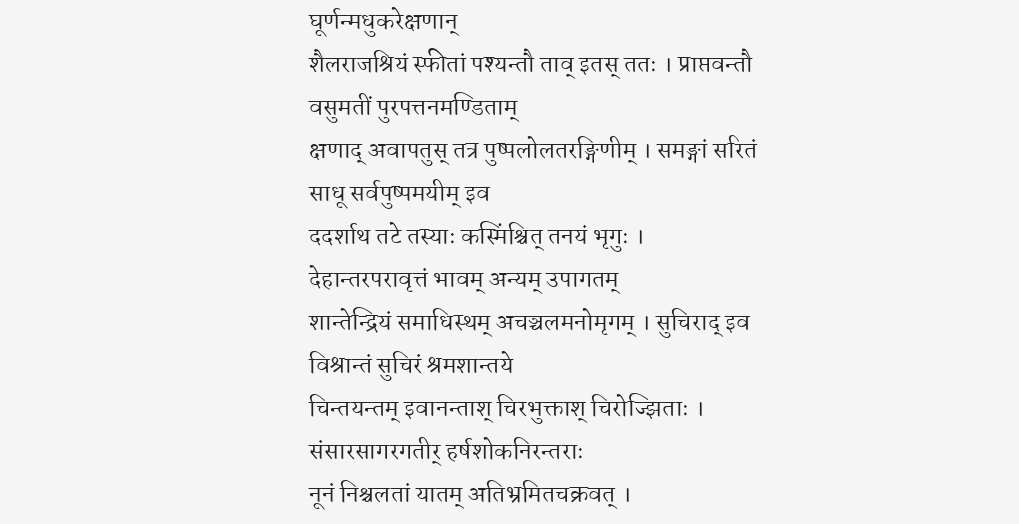घूर्णन्मधुकरेक्षणान्
शैलराजश्रियं स्फीतां पश्यन्तौ ताव् इतस् ततः । प्राप्तवन्तौ वसुमतीं पुरपत्तनमण्डिताम्
क्षणाद् अवापतुस् तत्र पुष्पलोलतरङ्गिणीम् । समङ्गां सरितं साधू सर्वपुष्पमयीम् इव
ददर्शाथ तटे तस्याः कस्मिंश्चित् तनयं भृगुः । देहान्तरपरावृत्तं भावम् अन्यम् उपागतम्
शान्तेन्द्रियं समाधिस्थम् अचञ्चलमनोमृगम् । सुचिराद् इव विश्रान्तं सुचिरं श्रमशान्तये
चिन्तयन्तम् इवानन्ताश् चिरभुक्ताश् चिरोज्झिताः । संसारसागरगतीर् हर्षशोकनिरन्तराः
नूनं निश्चलतां यातम् अतिभ्रमितचक्रवत् ।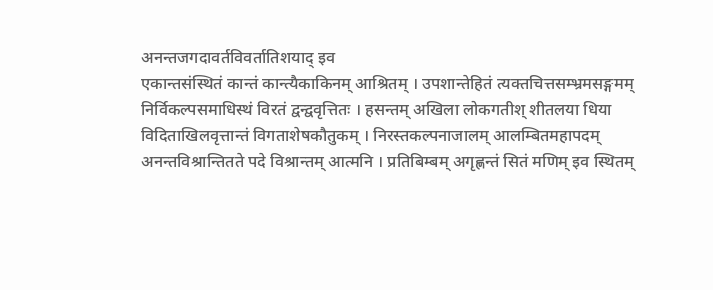अनन्तजगदावर्तविवर्तातिशयाद् इव
एकान्तसंस्थितं कान्तं कान्त्यैकाकिनम् आश्रितम् । उपशान्तेहितं त्यक्तचित्तसम्भ्रमसङ्गमम्
निर्विकल्पसमाधिस्थं विरतं द्वन्द्ववृत्तितः । हसन्तम् अखिला लोकगतीश् शीतलया धिया
विदिताखिलवृत्तान्तं विगताशेषकौतुकम् । निरस्तकल्पनाजालम् आलम्बितमहापदम्
अनन्तविश्रान्तितते पदे विश्रान्तम् आत्मनि । प्रतिबिम्बम् अगृह्णन्तं सितं मणिम् इव स्थितम्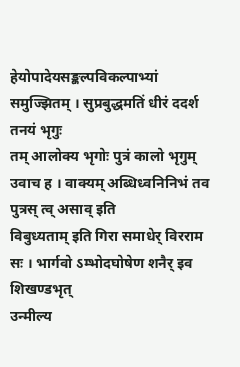हेयोपादेयसङ्कल्पविकल्पाभ्यां समुज्झितम् । सुप्रबुद्धमतिं धीरं ददर्श तनयं भृगुः
तम् आलोक्य भृगोः पुत्रं कालो भृगुम् उवाच ह । वाक्यम् अब्धिध्वनिनिभं तव पुत्रस् त्व् असाव् इति
विबुध्यताम् इति गिरा समाधेर् विरराम सः । भार्गवो ऽम्भोदघोषेण शनैर् इव शिखण्डभृत्
उन्मील्य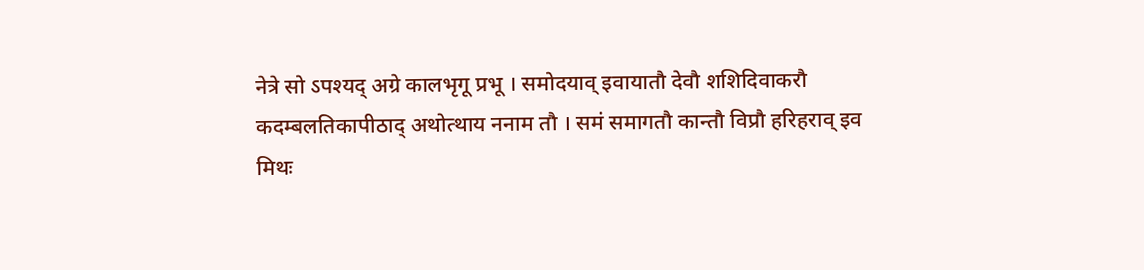नेत्रे सो ऽपश्यद् अग्रे कालभृगू प्रभू । समोदयाव् इवायातौ देवौ शशिदिवाकरौ
कदम्बलतिकापीठाद् अथोत्थाय ननाम तौ । समं समागतौ कान्तौ विप्रौ हरिहराव् इव
मिथः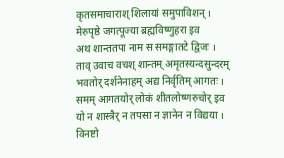कृतसमाचाराश् शिलायां समुपाविशन् । मेरुपृष्ठे जगत्पूज्या ब्रह्मविष्णुहरा इव
अथ शान्ततपा नाम स समङ्गातटे द्विजः । ताव् उवाच वचश् शान्तम् अमृतस्यन्दसुन्दरम्
भवतोर् दर्शनेनाहम् अद्य निर्वृतिम् आगतः । समम् आगतयोर् लोकं शीतलोष्णरुचोर् इव
यो न शास्त्रैर् न तपसा न ज्ञानेन न विद्यया । विनष्टो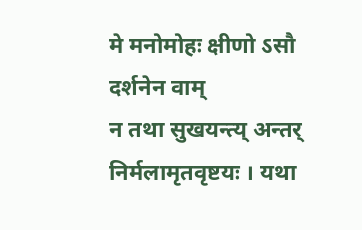मे मनोमोहः क्षीणो ऽसौ दर्शनेन वाम्
न तथा सुखयन्त्य् अन्तर् निर्मलामृतवृष्टयः । यथा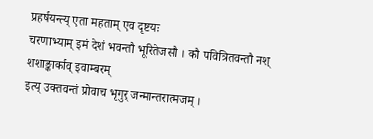प्रहर्षयन्त्य् एता महताम् एव दृष्टयः
चरणाभ्याम् इमं देशं भवन्तौ भूरितेजसौ । कौ पवित्रितवन्तौ नश् शशाङ्कार्काव् इवाम्बरम्
इत्य् उक्तवन्तं प्रोवाच भृगुर् जन्मान्तरात्मजम् ।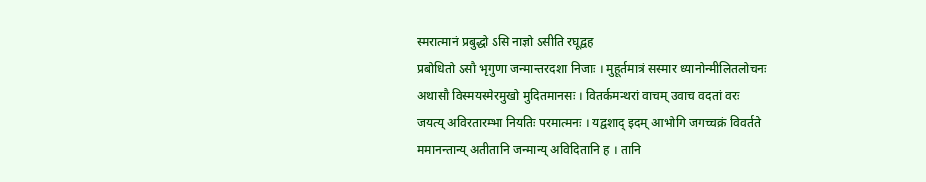स्मरात्मानं प्रबुद्धो ऽसि नाज्ञो ऽसीति रघूद्वह
प्रबोधितो ऽसौ भृगुणा जन्मान्तरदशा निजाः । मुहूर्तमात्रं सस्मार ध्यानोन्मीलितलोचनः
अथासौ विस्मयस्मेरमुखो मुदितमानसः । वितर्कमन्थरां वाचम् उवाच वदतां वरः
जयत्य् अविरतारम्भा नियतिः परमात्मनः । यद्वशाद् इदम् आभोगि जगच्चक्रं विवर्तते
ममानन्तान्य् अतीतानि जन्मान्य् अविदितानि ह । तानि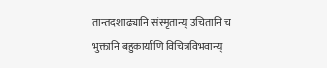तान्तदशाढ्यानि संस्मृतान्य् उचितानि च
भुक्तानि बहुकार्याणि विचित्रविभवान्य्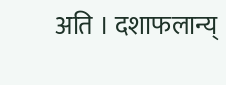अति । दशाफलान्य्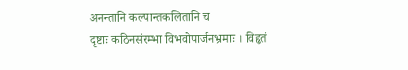अनन्तानि कल्पान्तकलितानि च
दृष्टाः कठिनसंरम्भा विभवोपार्जनभ्रमाः । विहृतं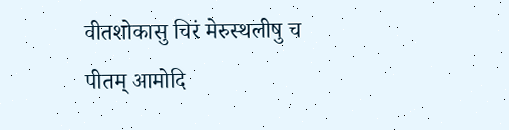वीतशोकासु चिरं मेरुस्थलीषु च
पीतम् आमोदि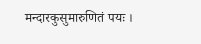मन्दारकुसुमारुणितं पयः ।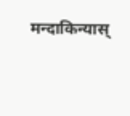मन्दाकिन्यास्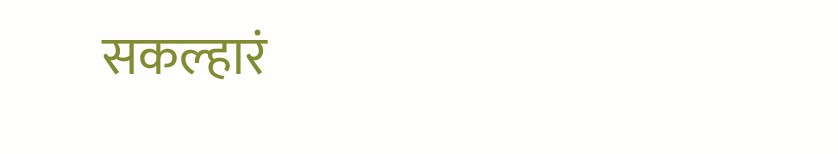सकल्हारं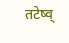तटेष्व्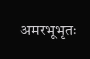अमरभूभृतः